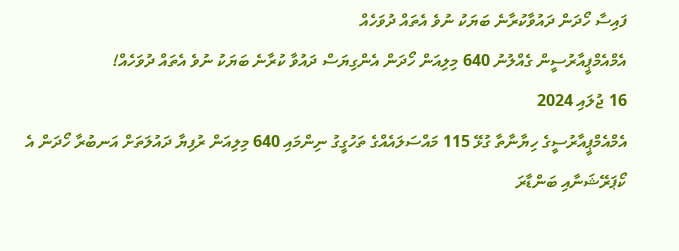ފައިސާ ހޯދަން ދައުވާކުރާނެ ބަޔަކު ނުވެ އެތައް ދުވަހެއް
އެމްއެމްޕީއާރުސީން ގެއްލުނު 640 މިލިއަން ހޯދަން އެންގިޔަސް ދައުވާ ކުރާނެ ބަޔަކު ނުވެ އެތައް ދުވަހެއް!
16 ޖުލައި 2024
އެމްއެމްޕީއާރުސީގެ ހިޔާނާތާ ގުޅޭ 115 މައްސަލައެއްގެ ތަހުގީގު ނިންމައި 640 މިލިއަން ރުފިޔާ ދައުލަތަށް އަނބުރާ ހޯދަން އެ ކޯޕަރޭޝަނާއި ބަންޑާރަ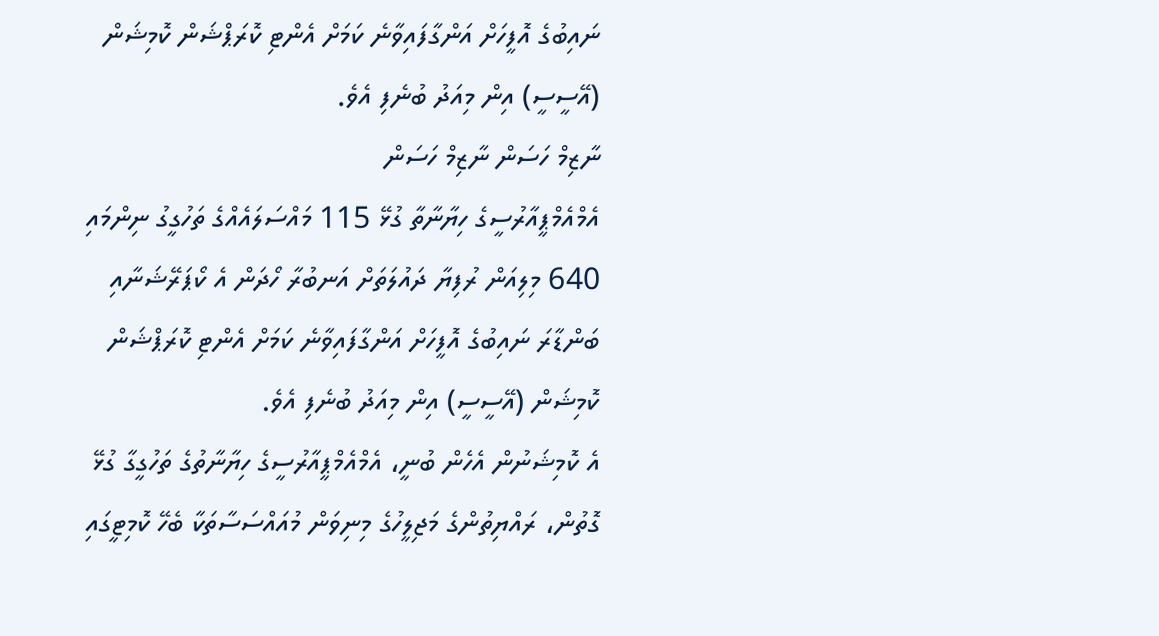ނައިބުގެ އޮފީހަށް އަންގާފައިވާނެ ކަމަށް އެންޓި ކޮރަޕްޝަން ކޮމިޝަން (އޭސީސީ) އިން މިއަދު ބުނެފި އެވެ.
ނާޒިމް ހަސަން ނާޒިމް ހަސަން
އެމްއެމްޕީއާރުސީގެ ހިޔާނާތާ ގުޅޭ 115 މައްސަލައެއްގެ ތަހުގީގު ނިންމައި 640 މިލިއަން ރުފިޔާ ދައުލަތަށް އަނބުރާ ހޯދަން އެ ކޯޕަރޭޝަނާއި ބަންޑާރަ ނައިބުގެ އޮފީހަށް އަންގާފައިވާނެ ކަމަށް އެންޓި ކޮރަޕްޝަން ކޮމިޝަން (އޭސީސީ) އިން މިއަދު ބުނެފި އެވެ.
އެ ކޮމިޝަނުން އެހެން ބުނީ، އެމްއެމްޕީއާރުސީގެ ހިޔާނާތުގެ ތަހުގީގާ ގުޅޭ ގޮތުން، ރައްޔިތުންގެ މަޖިލީހުގެ މިނިވަން މުއައްސަސާތަކާ ބެހޭ ކޮމިޓީގައި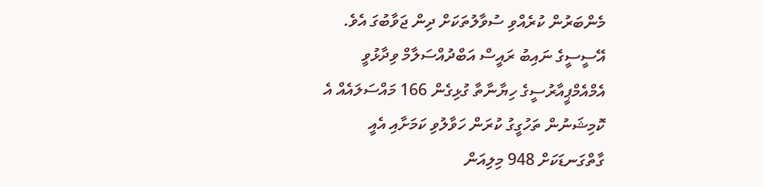މެންބަރުން ކުރެއްވި ސުވާލުތަކަށް ދިން ޖަވާބުގަ އެވެ.
އޭސީސީގެ ނައިބު ރައީސް އަބްދުއްސަލާމް ވިދާޅުވީ އެމްއެމްޕީއާރުސީގެ ހިޔާނާތާ ގުޅިގެން 166 މައްސަލައެއް އެ ކޮމިޝަނުން ތަހުގީގު ކުރަން ހަވާލުވި ކަމަށާއި އެއީ ގާތްގަނޑަކަށް 948 މިލިއަން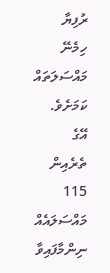ރުފިޔާ ހިމެނޭ މައްސަލަތައް ކަމަށެވެ.
އޭގެ ތެރެއިން 115 މައްސަލައެއް ނިންމާފައިވާ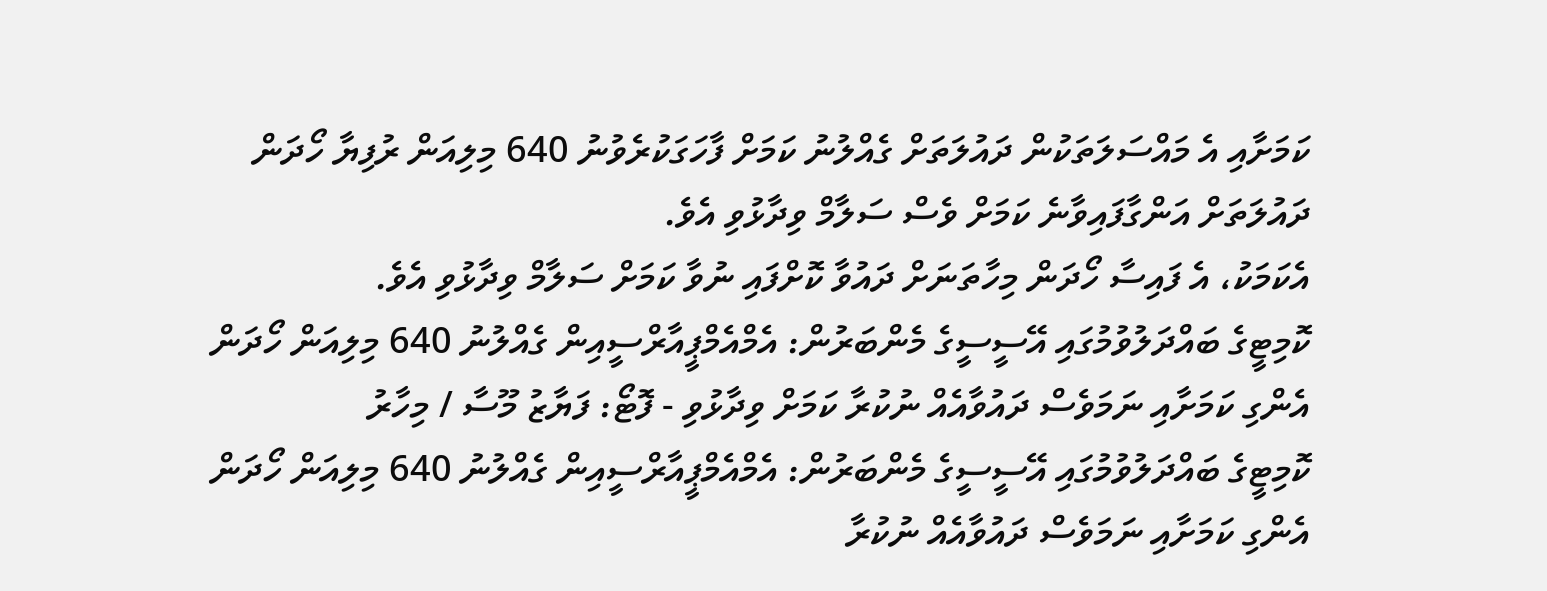ކަމަށާއި އެ މައްސަލަތަކުން ދައުލަތަށް ގެއްލުނު ކަމަށް ފާހަގަކުރެވުނު 640 މިލިއަން ރުފިޔާ ހޯދަން ދައުލަތަށް އަންގާފައިވާނެ ކަމަށް ވެސް ސަލާމް ވިދާޅުވި އެވެ.
އެކަމަކު، އެ ފައިސާ ހޯދަން މިހާތަނަށް ދައުވާ ކޮށްފައި ނުވާ ކަމަށް ސަލާމް ވިދާޅުވި އެވެ.
ކޮމިޓީގެ ބައްދަލުވުމުގައި އޭސީސީގެ މެންބަރުން: އެމްއެމްޕީއާރްސީއިން ގެއްލުނު 640 މިލިއަން ހޯދަން އެންގި ކަމަށާއި ނަމަވެސް ދައުވާއެއް ނުކުރާ ކަމަށް ވިދާޅުވި - ފޮޓޯ: ފަޔާޒު މޫސާ / މިހާރު
ކޮމިޓީގެ ބައްދަލުވުމުގައި އޭސީސީގެ މެންބަރުން: އެމްއެމްޕީއާރްސީއިން ގެއްލުނު 640 މިލިއަން ހޯދަން އެންގި ކަމަށާއި ނަމަވެސް ދައުވާއެއް ނުކުރާ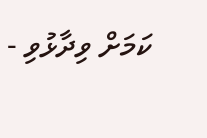ކަމަށް ވިދާޅުވި -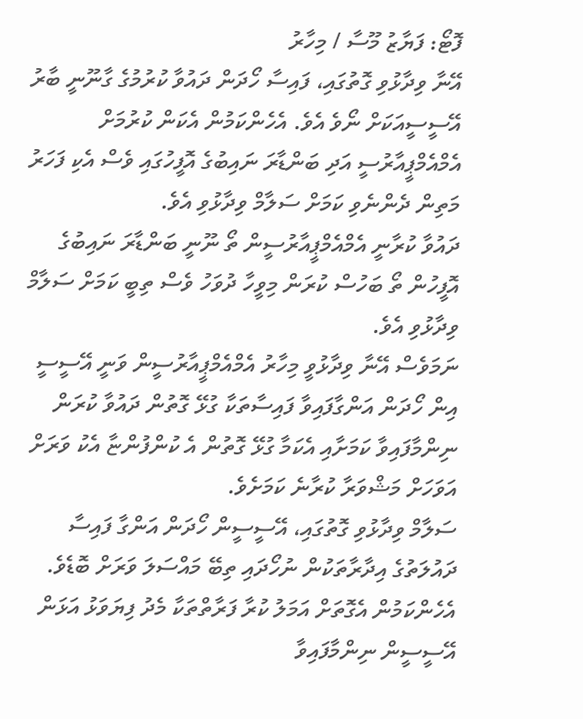ފޮޓޯ: ފަޔާޒު މޫސާ / މިހާރު
އޭނާ ވިދާޅުވި ގޮތުގައި، ފައިސާ ހޯދަން ދައުވާ ކުރުމުގެ ގާނޫނީ ބާރު އޭސީސީއަކަށް ނޯވެ އެވެ. އެހެންކަމުން އެކަން ކުރުމަށް އެމްއެމްޕީއާރުސީ އަދި ބަންޑާރަ ނައިބުގެ އޮފީހުގައި ވެސް އެކި ފަހަރު މަތިން ދެންނެވި ކަމަށް ސަލާމް ވިދާޅުވި އެވެ.
ދައުވާ ކުރާނީ އެމްއެމްޕީއާރުސީން ތޯ ނޫނީ ބަންޑާރަ ނައިބުގެ އޮފީހުން ތޯ ބަހުސް ކުރަން މިވީހާ ދުވަހު ވެސް ތިބީ ކަމަށް ސަލާމް ވިދާޅުވި އެވެ.
ނަމަވެސް އޭނާ ވިދާޅުވީ މިހާރު އެމްއެމްޕީއާރުސީން ވަނީ އޭސީސީ އިން ހޯދަން އަންގާފައިވާ ފައިސާތަކާ ގުޅޭ ގޮތުން ދައުވާ ކުރަން ނިންމާފައިވާ ކަމަށާއި އެކަމާ ގުޅޭ ގޮތުން އެ ކުންފުންޏާ އެކު ވަރަށް އަވަހަށް މަޝްވަރާ ކުރާނެ ކަމަށެވެ.
ސަލާމް ވިދާޅުވި ގޮތުގައި، އޭސީސީން ހޯދަން އަންގާ ފައިސާ ދައުލަތުގެ އިދާރާތަކުން ނުހޯދައި ތިބޭ މައްސަލަ ވަރަށް ބޮޑެވެ. އެހެންކަމުން އެގޮތަށް އަމަލު ކުރާ ފަރާތްތަކާ މެދު ފިޔަވަޅު އަޅަން އޭސީސީން ނިންމާފައިވާ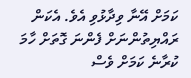ކަމަށް އޭނާ ވިދާޅުވި އެވެ. އެކަން ރައްޔިތުންނަށް ފެންނަ ގޮތަށް ހާމަ ކުރާނެ ކަމަށް ވެސް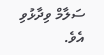ސަލާމް ވިދާޅުވި އެވެ.